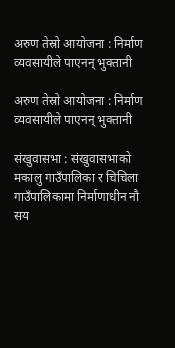अरुण तेस्रो आयोजना : निर्माण व्यवसायीले पाएनन् भुक्तानी

अरुण तेस्रो आयोजना : निर्माण व्यवसायीले पाएनन् भुक्तानी

संखुवासभा : संखुवासभाको मकालु गाउँपालिका र चिचिला गाउँपालिकामा निर्माणाधीन नौ सय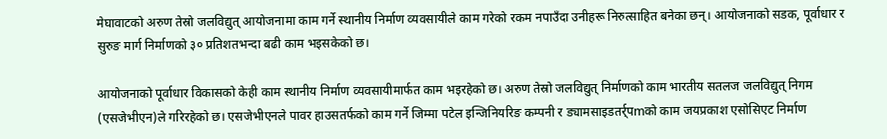मेघावाटको अरुण तेस्रो जलविद्युत् आयोजनामा काम गर्ने स्थानीय निर्माण व्यवसायीले काम गरेको रकम नपाउँदा उनीहरू निरुत्साहित बनेका छन्। आयोजनाको सडक, पूर्वाधार र सुरुङ मार्ग निर्माणको ३० प्रतिशतभन्दा बढी काम भइसकेको छ।

आयोजनाको पूर्वाधार विकासको केही काम स्थानीय निर्माण व्यवसायीमार्फत काम भइरहेको छ। अरुण तेस्रो जलविद्युत् निर्माणको काम भारतीय सतलज जलविद्युत् निगम (एसजेभीएन)ले गरिरहेको छ। एसजेभीएनले पावर हाउसतर्फको काम गर्ने जिम्मा पटेल इन्जिनियरिङ कम्पनी र ड्यामसाइडतर्र्पmको काम जयप्रकाश एसोसिएट निर्माण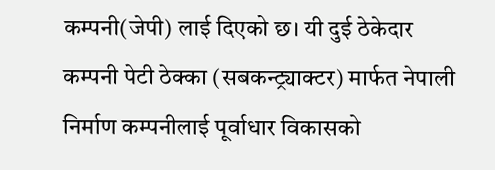कम्पनी(जेपी) लाई दिएको छ। यी दुई ठेकेदार कम्पनी पेटी ठेक्का (सबकन्ट्र्याक्टर) मार्फत नेपाली निर्माण कम्पनीलाई पूर्वाधार विकासको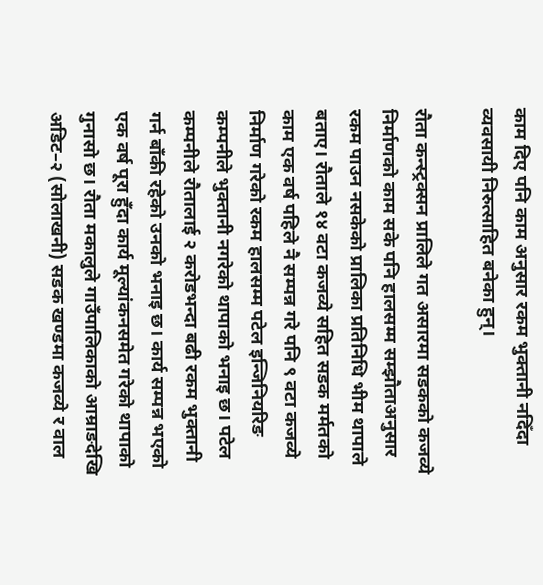काम दिए पनि काम अनुसार रकम भुक्तानी नदिँदा व्यवसायी निरुत्साहित बनेका हुन्।

रौता कन्स्ट्रक्सन प्रालिले गत असारमा सडकको कजव्ये निर्माणको काम सके पनि हालसम्म सम्झौताअनुसार रकम पाउन नसकेको प्रालिका प्रतिनिधि भीम थापाले बताए। रौताले १४ वटा कजव्ये सहित सडक मर्मतको काम एक वर्ष पहिले नै सम्पन्न गरे पनि ९ वटा कजव्ये निर्माण गरेको रकम हालसम्म पटेल इन्जिनियरिङ कम्पनीले भुक्तानी नगरेको थापाको भनाइ छ। पटेल कम्पनीले रौतालाई २ करोडभन्दा बढी रकम भुक्तानी गर्न बाँकी रहेको उनको भनाइ छ। कार्य सम्पन्न भएको एक वर्ष पूरा हुँदा कार्य मूल्यांकनसमेत गरेको थापाको गुनासो छ। रौता मकालुले गाउँपालिकाको आम्राङदेखि अडिट–२ (सोलाखनी) सडक खण्डमा कजव्ये र वाल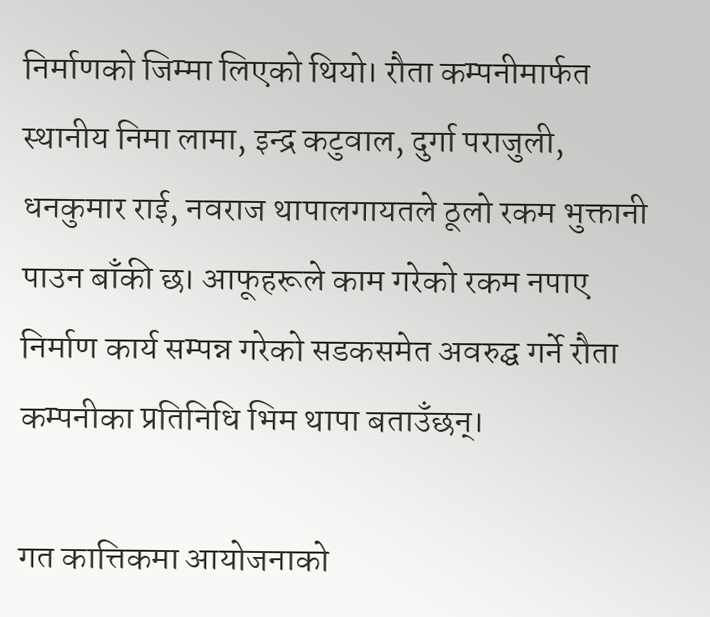निर्माणको जिम्मा लिएको थियो। रौता कम्पनीमार्फत स्थानीय निमा लामा, इन्द्र कटुवाल, दुर्गा पराजुली, धनकुमार राई, नवराज थापालगायतले ठूलो रकम भुक्तानी पाउन बाँकी छ। आफूहरूले काम गरेको रकम नपाए निर्माण कार्य सम्पन्न गरेको सडकसमेत अवरुद्घ गर्ने रौता कम्पनीका प्रतिनिधि भिम थापा बताउँछन्।

गत कात्तिकमा आयोजनाको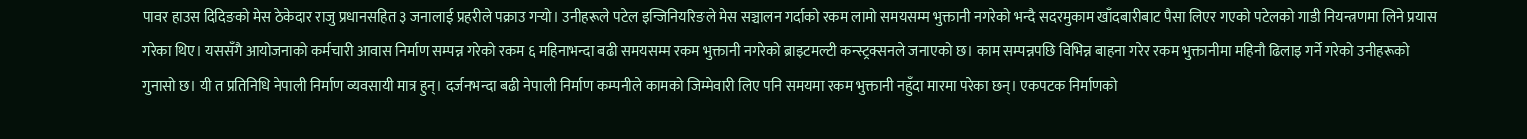पावर हाउस दिदिङको मेस ठेकेदार राजु प्रधानसहित ३ जनालाई प्रहरीले पक्राउ गर्‍यो। उनीहरूले पटेल इन्जिनियरिङले मेस सञ्चालन गर्दाको रकम लामो समयसम्म भुक्तानी नगरेको भन्दै सदरमुकाम खाँदबारीबाट पैसा लिएर गएको पटेलको गाडी नियन्त्रणमा लिने प्रयास गरेका थिए। यससँगै आयोजनाको कर्मचारी आवास निर्माण सम्पन्न गरेको रकम ६ महिनाभन्दा बढी समयसम्म रकम भुक्तानी नगरेको ब्राइटमल्टी कन्स्ट्रक्सनले जनाएको छ। काम सम्पन्नपछि विभिन्न बाहना गरेर रकम भुक्तानीमा महिनौ ढिलाइ गर्ने गरेको उनीहरूको गुनासो छ। यी त प्रतिनिधि नेपाली निर्माण व्यवसायी मात्र हुन्। दर्जनभन्दा बढी नेपाली निर्माण कम्पनीले कामको जिम्मेवारी लिए पनि समयमा रकम भुक्तानी नहुँदा मारमा परेका छन्। एकपटक निर्माणको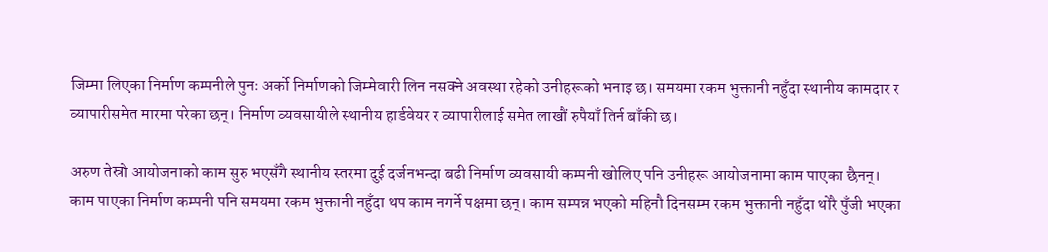जिम्मा लिएका निर्माण कम्पनीले पुनः अर्को निर्माणको जिम्मेवारी लिन नसक्ने अवस्था रहेको उनीहरूको भनाइ छ। समयमा रकम भुक्तानी नहुँदा स्थानीय कामदार र व्यापारीसमेत मारमा परेका छन्। निर्माण व्यवसायीले स्थानीय हार्डवेयर र व्यापारीलाई समेत लाखौं रुपैयाँ तिर्न बाँकी छ।

अरुण तेस्रो आयोजनाको काम सुरु भएसँगै स्थानीय स्तरमा दुई दर्जनभन्दा बढी निर्माण व्यवसायी कम्पनी खोलिए पनि उनीहरू आयोजनामा काम पाएका छैनन्। काम पाएका निर्माण कम्पनी पनि समयमा रकम भुक्तानी नहुँदा थप काम नगर्ने पक्षमा छन्। काम सम्पन्न भएको महिनौ दिनसम्म रकम भुक्तानी नहुँदा थोरै पुँजी भएका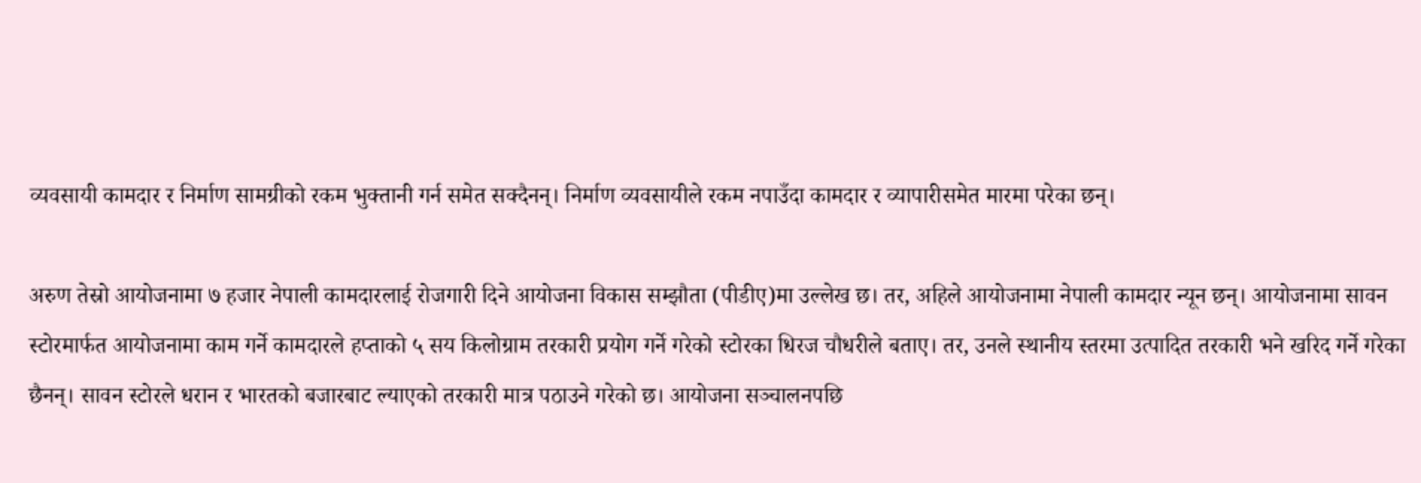व्यवसायी कामदार र निर्माण सामग्रीको रकम भुक्तानी गर्न समेत सक्दैनन्। निर्माण व्यवसायीले रकम नपाउँदा कामदार र व्यापारीसमेत मारमा परेका छन्।

अरुण तेस्रो आयोजनामा ७ हजार नेपाली कामदारलाई रोजगारी दिने आयोजना विकास सम्झौता (पीडीए)मा उल्लेख छ। तर, अहिले आयोजनामा नेपाली कामदार न्यून छन्। आयोजनामा सावन स्टोरमार्फत आयोजनामा काम गर्ने कामदारले हप्ताको ५ सय किलोग्राम तरकारी प्रयोग गर्ने गरेको स्टोरका धिरज चौधरीले बताए। तर, उनले स्थानीय स्तरमा उत्पादित तरकारी भने खरिद गर्ने गरेका छैनन्। सावन स्टोरले धरान र भारतको बजारबाट ल्याएको तरकारी मात्र पठाउने गरेको छ। आयोजना सञ्चालनपछि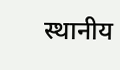स्थानीय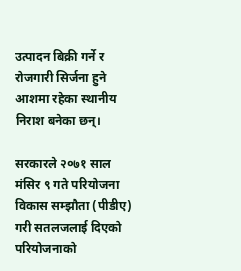उत्पादन बिक्री गर्ने र रोजगारी सिर्जना हुने आशमा रहेका स्थानीय निराश बनेका छन्।

सरकारले २०७१ साल मंसिर ९ गते परियोजना विकास सम्झौता (पीडीए) गरी सतलजलाई दिएको परियोजनाको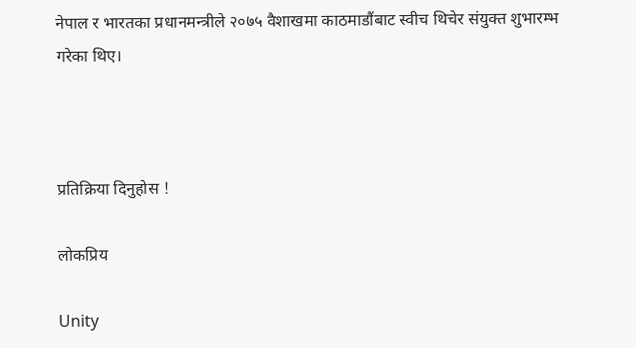नेपाल र भारतका प्रधानमन्त्रीले २०७५ वैशाखमा काठमाडौंबाट स्वीच थिचेर संयुक्त शुभारम्भ गरेका थिए।



प्रतिक्रिया दिनुहोस !

लोकप्रिय

Unity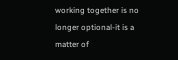working together is no longer optional-it is a matter of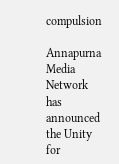compulsion

Annapurna Media Network has announced the Unity for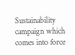Sustainability campaign which comes into force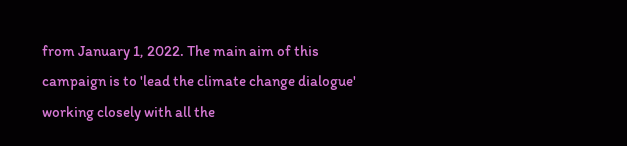from January 1, 2022. The main aim of this campaign is to 'lead the climate change dialogue' working closely with all the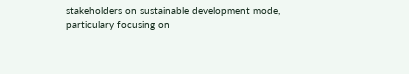stakeholders on sustainable development mode, particulary focusing on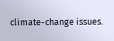climate-change issues.